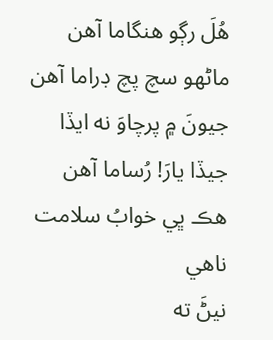هُلَ رڳو هنگاما آهن
ماڻهو سچ پچ ڊراما آهن
جيونَ ۾ پرچاوَ نه ايڏا
جيڏا يارَ! رُساما آهن
هڪ ڀي خوابُ سلامت ناهي
نيڻَ ته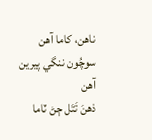ناهن، کاما آهن
سوچُون ننگي پيرين آهن
ذهنَ تَتَل ڄڻ ٽاما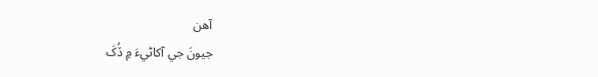آهن
جيونَ جي آکاڻيءَ ۾ ڏُکَ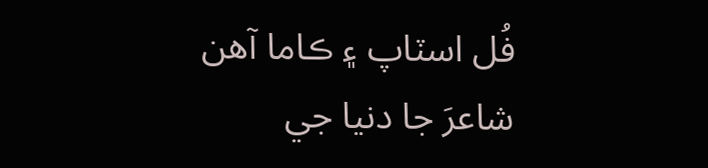فُل اسٽاپ ۽ ڪاما آهن
شاعرَ جا دنيا جي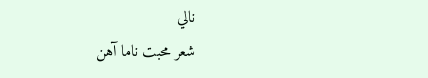نالي
شعر محبت ناما آهن